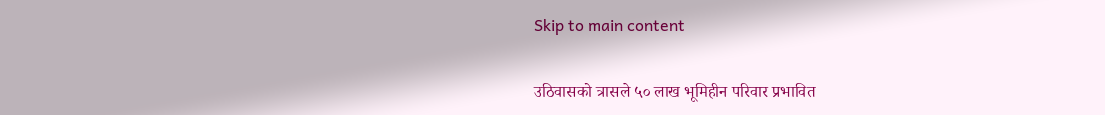Skip to main content

उठिवासको त्रासले ५० लाख भूमिहीन परिवार प्रभावित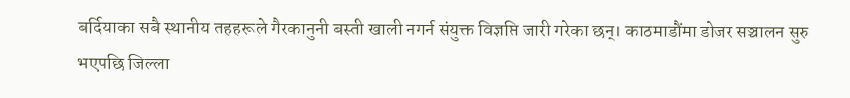बर्दियाका सबै स्थानीय तहहरूले गैरकानुनी बस्ती खाली नगर्न संयुक्त विज्ञप्ति जारी गरेका छन्। काठमाडौंमा डोजर सञ्चालन सुरु भएपछि जिल्ला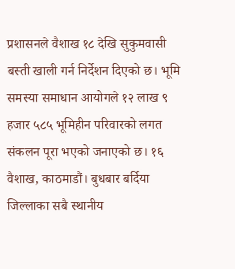प्रशासनले वैशाख १८ देखि सुकुमवासी बस्ती खाली गर्न निर्देशन दिएको छ। भूमि समस्या समाधान आयोगले १२ लाख ९ हजार ५८५ भूमिहीन परिवारको लगत संकलन पूरा भएको जनाएको छ। १६ वैशाख, काठमाडौं। बुधबार बर्दिया जिल्लाका सबै स्थानीय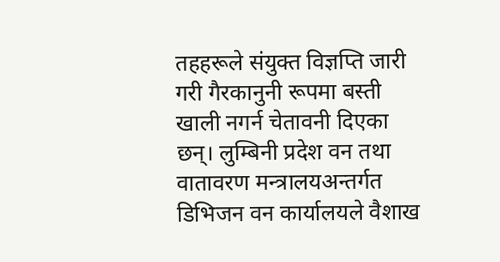तहहरूले संयुक्त विज्ञप्ति जारी गरी गैरकानुनी रूपमा बस्ती खाली नगर्न चेतावनी दिएका छन्। लुम्बिनी प्रदेश वन तथा वातावरण मन्त्रालयअन्तर्गत डिभिजन वन कार्यालयले वैशाख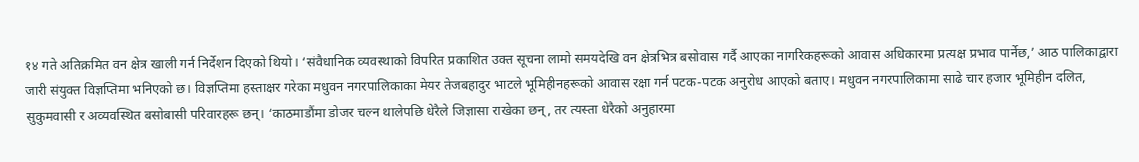१४ गते अतिक्रमित वन क्षेत्र खाली गर्न निर्देशन दिएको थियो। ‘संवैधानिक व्यवस्थाको विपरित प्रकाशित उक्त सूचना लामो समयदेखि वन क्षेत्रभित्र बसोवास गर्दै आएका नागरिकहरूको आवास अधिकारमा प्रत्यक्ष प्रभाव पार्नेछ,’ आठ पालिकाद्वारा जारी संयुक्त विज्ञप्तिमा भनिएको छ। विज्ञप्तिमा हस्ताक्षर गरेका मधुवन नगरपालिकाका मेयर तेजबहादुर भाटले भूमिहीनहरूको आवास रक्षा गर्न पटक-पटक अनुरोध आएको बताए। मधुवन नगरपालिकामा साढे चार हजार भूमिहीन दलित, सुकुमवासी र अव्यवस्थित बसोबासी परिवारहरू छन्। ‘काठमाडौंमा डोजर चल्न थालेपछि धेरैले जिज्ञासा राखेका छन्, तर त्यस्ता धेरैको अनुहारमा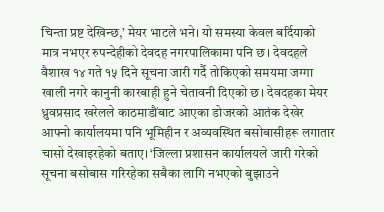चिन्ता प्रष्ट देखिन्छ,’ मेयर भाटले भने। यो समस्या केवल बर्दियाको मात्र नभएर रुपन्देहीको देवदह नगरपालिकामा पनि छ। देवदहले वैशाख १४ गते १५ दिने सूचना जारी गर्दै तोकिएको समयमा जग्गा खाली नगरे कानुनी कारबाही हुने चेतावनी दिएको छ। देवदहका मेयर ध्रुवप्रसाद खरेलले काठमाडौंबाट आएका डोजरको आतंक देखेर आफ्नो कार्यालयमा पनि भूमिहीन र अव्यवस्थित बसोबासीहरू लगातार चासो देखाइरहेको बताए। ‘जिल्ला प्रशासन कार्यालयले जारी गरेको सूचना बसोबास गरिरहेका सबैका लागि नभएको बुझाउने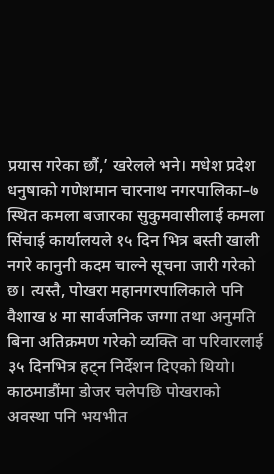प्रयास गरेका छौं,’ खरेलले भने। मधेश प्रदेश धनुषाको गणेशमान चारनाथ नगरपालिका–७ स्थित कमला बजारका सुकुमवासीलाई कमला सिंचाई कार्यालयले १५ दिन भित्र बस्ती खाली नगरे कानुनी कदम चाल्ने सूचना जारी गरेको छ। त्यस्तै, पोखरा महानगरपालिकाले पनि वैशाख ४ मा सार्वजनिक जग्गा तथा अनुमति बिना अतिक्रमण गरेको व्यक्ति वा परिवारलाई ३५ दिनभित्र हट्न निर्देशन दिएको थियो। काठमाडौंमा डोजर चलेपछि पोखराको अवस्था पनि भयभीत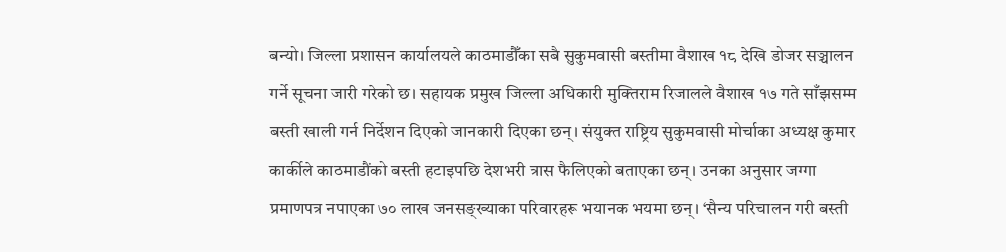बन्यो। जिल्ला प्रशासन कार्यालयले काठमाडौँका सबै सुकुमवासी बस्तीमा वैशाख १८ देखि डोजर सञ्चालन गर्ने सूचना जारी गरेको छ। सहायक प्रमुख जिल्ला अधिकारी मुक्तिराम रिजालले वैशाख १७ गते साँझसम्म बस्ती खाली गर्न निर्देशन दिएको जानकारी दिएका छन्। संयुक्त राष्ट्रिय सुकुमवासी मोर्चाका अध्यक्ष कुमार कार्कीले काठमाडौंको बस्ती हटाइपछि देशभरी त्रास फैलिएको बताएका छन्। उनका अनुसार जग्गा प्रमाणपत्र नपाएका ७० लाख जनसङ्ख्याका परिवारहरू भयानक भयमा छन्। ‘सैन्य परिचालन गरी बस्ती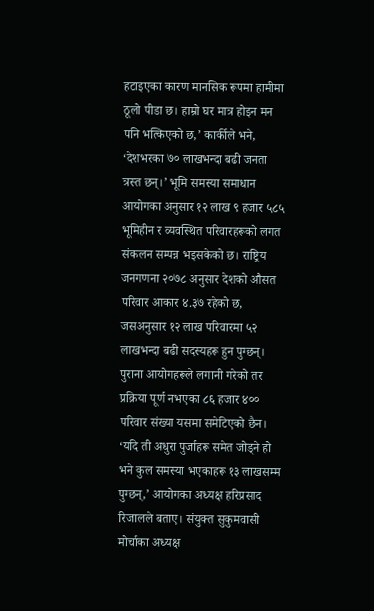हटाइएका कारण मानसिक रूपमा हामीमा ठूलो पीडा छ। हाम्रो घर मात्र होइन मन पनि भत्किएको छ,’ कार्कीले भने, ‘देशभरका ७० लाखभन्दा बढी जनता त्रस्त छन्।’ भूमि समस्या समाधान आयोगका अनुसार १२ लाख ९ हजार ५८५ भूमिहीन र व्यवस्थित परिवारहरूको लगत संकलन सम्पन्न भइसकेको छ। राष्ट्रिय जनगणना २०७८ अनुसार देशको औसत परिवार आकार ४.३७ रहेको छ, जसअनुसार १२ लाख परिवारमा ५२ लाखभन्दा बढी सदस्यहरू हुन पुग्छन्। पुराना आयोगहरूले लगानी गरेको तर प्रक्रिया पूर्ण नभएका ८६ हजार ४०० परिवार संख्या यसमा समेटिएको छैन। ‘यदि ती अधुरा पुर्जाहरू समेत जोड्ने हो भने कुल समस्या भएकाहरू १३ लाखसम्म पुग्छन्,’ आयोगका अध्यक्ष हरिप्रसाद रिजालले बताए। संयुक्त सुकुमवासी मोर्चाका अध्यक्ष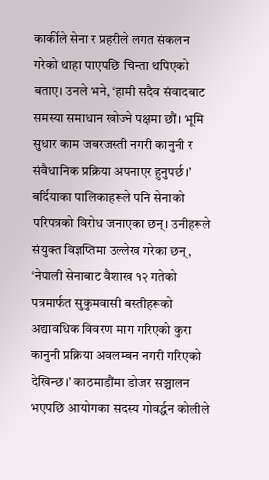कार्कीले सेना र प्रहरीले लगत संकलन गरेको थाहा पाएपछि चिन्ता थपिएको बताए। उनले भने, ‘हामी सदैव संवादबाट समस्या समाधान खोज्ने पक्षमा छौं। भूमि सुधार काम जबरजस्ती नगरी कानुनी र संवैधानिक प्रक्रिया अपनाएर हुनुपर्छ।’ बर्दियाका पालिकाहरूले पनि सेनाको परिपत्रको विरोध जनाएका छन्। उनीहरूले संयुक्त विज्ञप्तिमा उल्लेख गरेका छन्, ‘नेपाली सेनाबाट वैशाख १२ गतेको पत्रमार्फत सुकुमवासी बस्तीहरूको अद्यावधिक विवरण माग गरिएको कुरा कानुनी प्रक्रिया अवलम्बन नगरी गरिएको देखिन्छ।’ काठमाडौंमा डोजर सञ्चालन भएपछि आयोगका सदस्य गोवर्द्धन कोलीले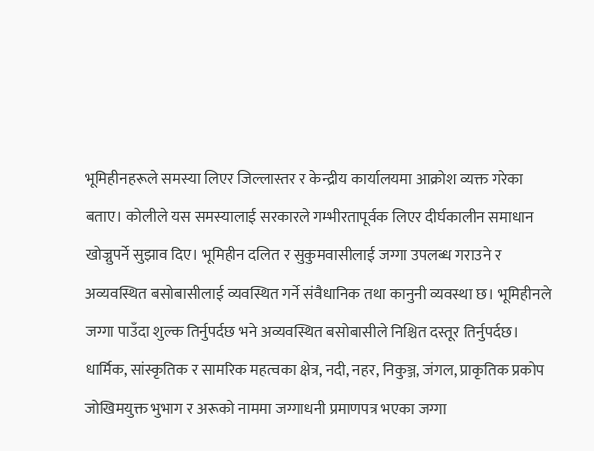भूमिहीनहरूले समस्या लिएर जिल्लास्तर र केन्द्रीय कार्यालयमा आक्रोश व्यक्त गरेका बताए। कोलीले यस समस्यालाई सरकारले गम्भीरतापूर्वक लिएर दीर्घकालीन समाधान खोज्नुपर्ने सुझाव दिए। भूमिहीन दलित र सुकुमवासीलाई जग्गा उपलब्ध गराउने र अव्यवस्थित बसोबासीलाई व्यवस्थित गर्ने संवैधानिक तथा कानुनी व्यवस्था छ। भूमिहीनले जग्गा पाउँदा शुल्क तिर्नुपर्दछ भने अव्यवस्थित बसोबासीले निश्चित दस्तूर तिर्नुपर्दछ। धार्मिक, सांस्कृतिक र सामरिक महत्वका क्षेत्र, नदी, नहर, निकुञ्ज, जंगल, प्राकृतिक प्रकोप जोखिमयुक्त भुभाग र अरूको नाममा जग्गाधनी प्रमाणपत्र भएका जग्गा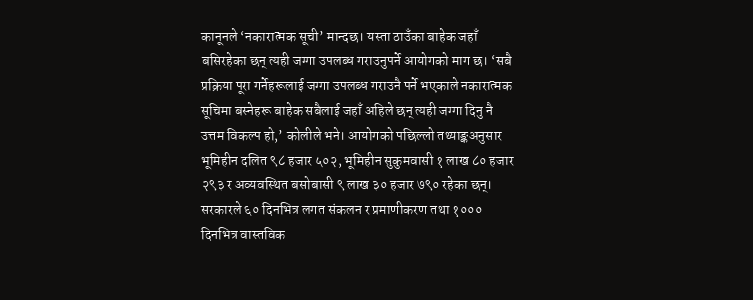कानूनले ‘नकारात्मक सूची’ मान्दछ। यस्ता ठाउँका बाहेक जहाँ बसिरहेका छन् त्यही जग्गा उपलब्ध गराउनुपर्ने आयोगको माग छ। ‘सबै प्रक्रिया पूरा गर्नेहरूलाई जग्गा उपलब्ध गराउनै पर्ने भएकाले नकारात्मक सूचिमा बस्नेहरू बाहेक सबैलाई जहाँ अहिले छन् त्यही जग्गा दिनु नै उत्तम विकल्प हो,’ कोलीले भने। आयोगको पछिल्लो तथ्याङ्कअनुसार भूमिहीन दलित ९८ हजार ५०२, भूमिहीन सुकुमवासी १ लाख ८० हजार २९३ र अव्यवस्थित बसोबासी ९ लाख ३० हजार ७९० रहेका छन्। सरकारले ६० दिनभित्र लगत संकलन र प्रमाणीकरण तथा १००० दिनभित्र वास्तविक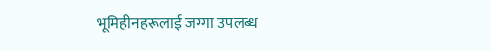भूमिहीनहरूलाई जग्गा उपलब्ध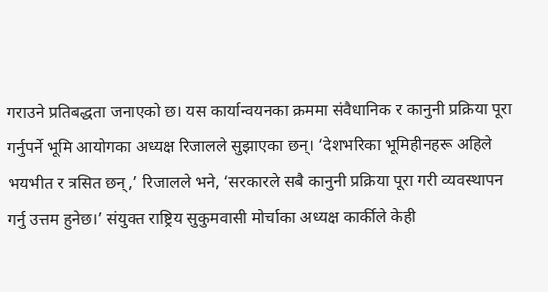गराउने प्रतिबद्धता जनाएको छ। यस कार्यान्वयनका क्रममा संवैधानिक र कानुनी प्रक्रिया पूरा गर्नुपर्ने भूमि आयोगका अध्यक्ष रिजालले सुझाएका छन्। ‘देशभरिका भूमिहीनहरू अहिले भयभीत र त्रसित छन्,’ रिजालले भने, ‘सरकारले सबै कानुनी प्रक्रिया पूरा गरी व्यवस्थापन गर्नु उत्तम हुनेछ।’ संयुक्त राष्ट्रिय सुकुमवासी मोर्चाका अध्यक्ष कार्कीले केही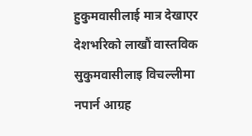हुकुमवासीलाई मात्र देखाएर देशभरिको लाखौं वास्तविक सुकुमवासीलाइ विचल्लीमा नपार्न आग्रह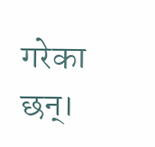गरेका छन्।